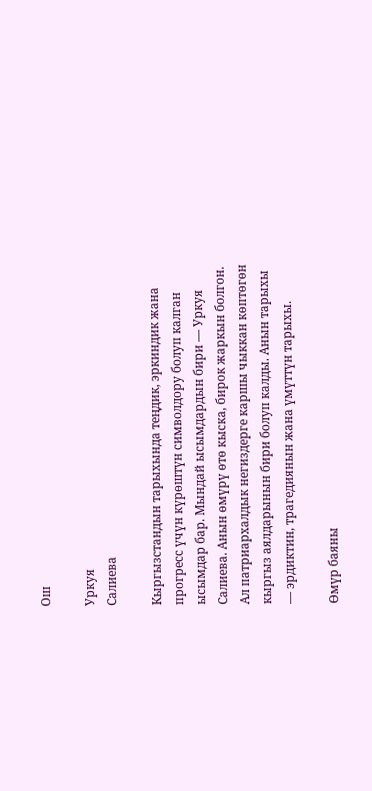Ош

Уркуя
Салиева

Кыргызстандын тарыхында теңдик, эркиндик жана прогресс үчүн күрөштүн символдору болуп калган ысымдар бар. Мындай ысымдардын бири — Уркуя Салиева. Анын өмүрү өтө кыска, бирок жаркын болгон. Ал патриархалдык негиздерге каршы чыккан көптөгөн кыргыз аялдарынын бири болуп калды. Анын тарыхы — эрдиктин, трагедиянын жана үмүттүн тарыхы.

Өмүр баяны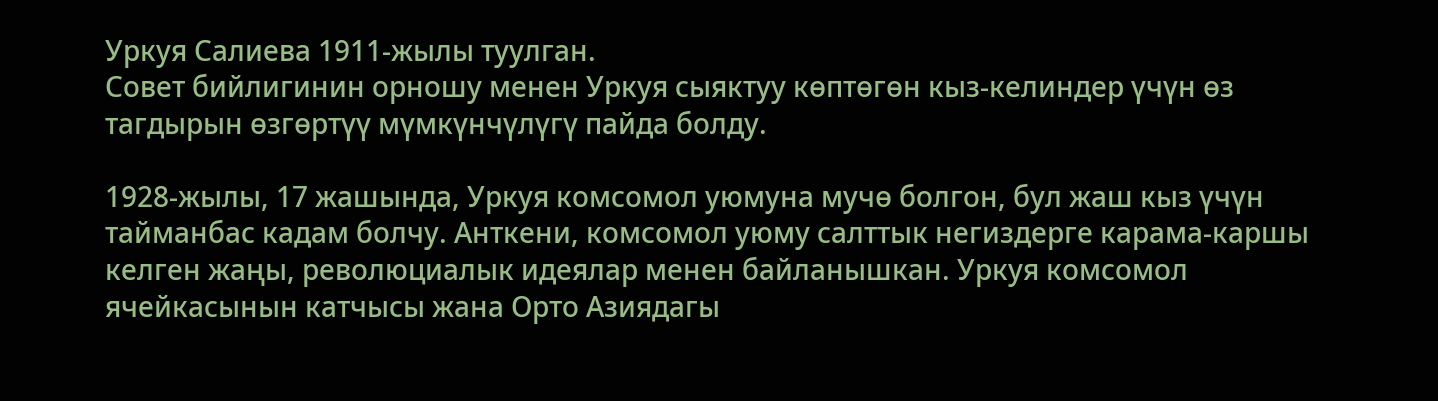Уркуя Салиева 1911-жылы туулган.
Совет бийлигинин орношу менен Уркуя сыяктуу көптөгөн кыз-келиндер үчүн өз тагдырын өзгөртүү мүмкүнчүлүгү пайда болду.

1928-жылы, 17 жашында, Уркуя комсомол уюмуна мучө болгон, бул жаш кыз үчүн тайманбас кадам болчу. Анткени, комсомол уюму салттык негиздерге карама-каршы келген жаңы, революциалык идеялар менен байланышкан. Уркуя комсомол ячейкасынын катчысы жана Орто Азиядагы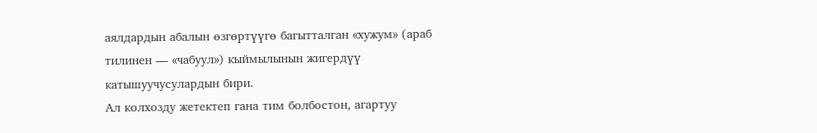аялдардын абалын өзгөртүүгө багытталган «хужум» (араб тилинен — «чабуул») кыймылынын жигердүү катышуучусулардын бири.
Ал колхозду жетектеп гана тим болбостон, агартуу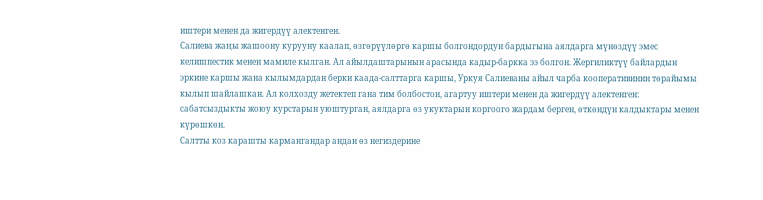иштери менен да жигердүү алектенген.
Салиева жаңы жашоону курууну каалап, өзгөрүүлөргө каршы болгондордун бардыгына аялдарга мүнөздүү эмес келишпестик менен мамиле кылган. Ал айылдаштарынын арасында кадыр-баркка ээ болгон. Жергиликтүү байлардын эркине каршы жана кылымдардан берки каада-салттарга каршы, Уркуя Салиеваны айыл чарба кооперативинин төрайымы кылып шайлашкан. Ал колхозду жетектеп гана тим болбостон, агартуу иштери менен да жигердүү алектенген: сабатсыздыкты жоюу курстарын уюштурган, аялдарга өз укуктарын коргоого жардам берген, өткөндүн калдыктары менен күрөшкөн.
Салтты коз карашты кармангандар андан өз негиздерине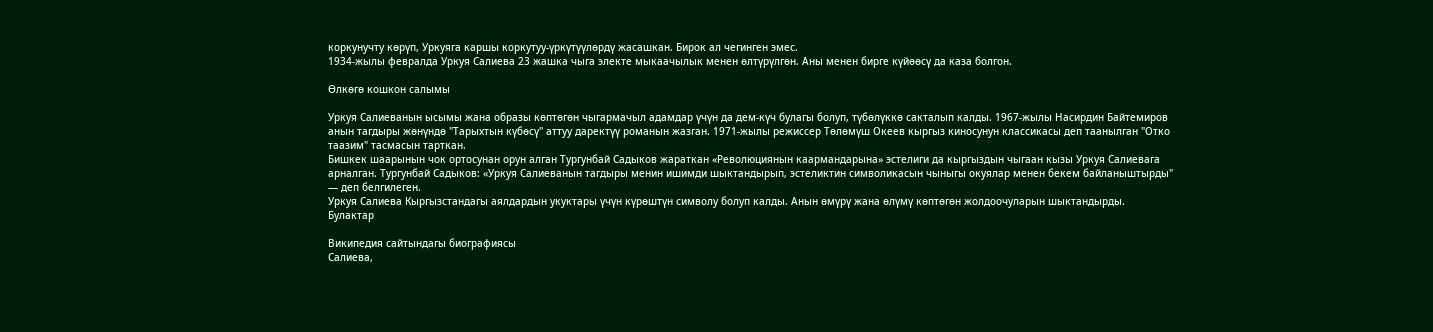коркунучту көрүп, Уркуяга каршы коркутуу-үркүтүүлөрдү жасашкан. Бирок ал чегинген эмес.
1934-жылы февралда Уркуя Салиева 23 жашка чыга электе мыкаачылык менен өлтүрүлгөн. Аны менен бирге күйөөсү да каза болгон.

Өлкөгө кошкон салымы

Уркуя Салиеванын ысымы жана образы көптөгөн чыгармачыл адамдар үчүн да дем-күч булагы болуп, түбөлүккө сакталып калды. 1967-жылы Насирдин Байтемиров анын тагдыры жөнүндө "Тарыхтын күбөсү" аттуу даректүү романын жазган. 1971-жылы режиссер Төлөмүш Океев кыргыз киносунун классикасы деп таанылган "Отко таазим" тасмасын тарткан.
Бишкек шаарынын чок ортосунан орун алган Тургунбай Садыков жараткан «Революциянын каармандарына» эстелиги да кыргыздын чыгаан кызы Уркуя Салиевага арналган. Тургунбай Садыков: «Уркуя Салиеванын тагдыры менин ишимди шыктандырып, эстеликтин символикасын чыныгы окуялар менен бекем байланыштырды" — деп белгилеген.
Уркуя Салиева Кыргызстандагы аялдардын укуктары үчүн күрөштүн символу болуп калды. Анын өмүрү жана өлүмү көптөгөн жолдоочуларын шыктандырды.
Булактар

Википедия сайтындагы биографиясы
Салиева,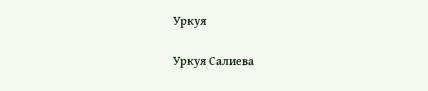Уркуя

Уркуя Салиева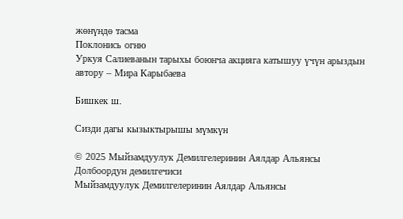жөнүндө тасма
Поклонись огню
Уркуя Салиеванын тарыхы боюнча акцияга катышуу үчүн арыздын автору – Мира Карыбаева

Бишкек ш.

Сизди дагы кызыктырышы мүмкүн

© 2025 Мыйзамдуулук Демилгелеринин Аялдар Альянсы
Долбоордун демилгечиси
Мыйзамдуулук Демилгелеринин Аялдар Альянсы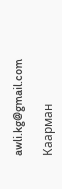awli.kg@gmail.com

Каарман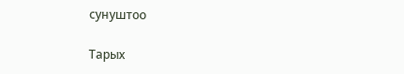сунуштоо

Тарых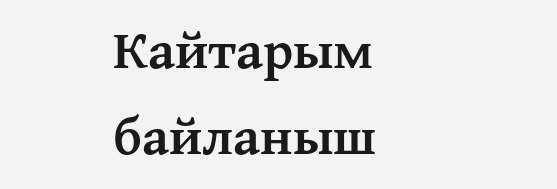Кайтарым байланыш